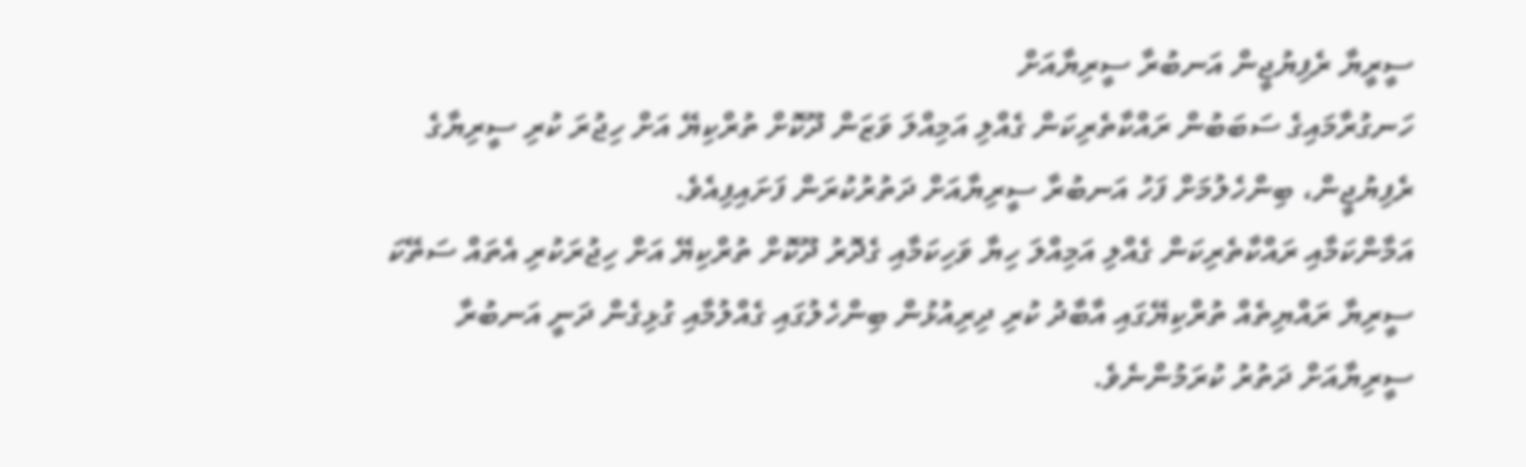ސީރީޔާ ރެފިޔުޖީން އަނބުރާ ސީރިޔާއަށް
ހަނގުރާމައިގެ ސަބަބުން ރައްކާތެރިކަން ގެއްލި އަމިއްލަ ވަޒަން ދޫކޮށް ތުރްކިޔޭ އަށް ހިޖުރަ ކުރި ސީރިޔާގެ ރެފިޔުޖީން، ބިންހެލުމަށް ފަހު އަނބުރާ ސީރިޔާއަށް ދަތުރުކުރަން ފަށައިފިއެވެ.
އަމާންކަމާއި ރައްކާތެރިކަން ގެއްލި އަމިއްލަ ހިޔާ ވަހިކަމާއި ގެދޮރު ދޫކޮށް ތުރްކިޔޭ އަށް ހިޖުރަކުރި އެތައް ސަތޭކަ ސީރިޔާ ރައްޔިތެއް ތުރްކިޔޭގައި އާބާދު ކުރި ދިރިއުޅުން ބިންހެލުގައި ގެއްލުމާއި ގުޅިގެން ދަނީ އަނބުރާ ސީރިޔާއަށް ދަތުރު ކުރަމުންނެވެ.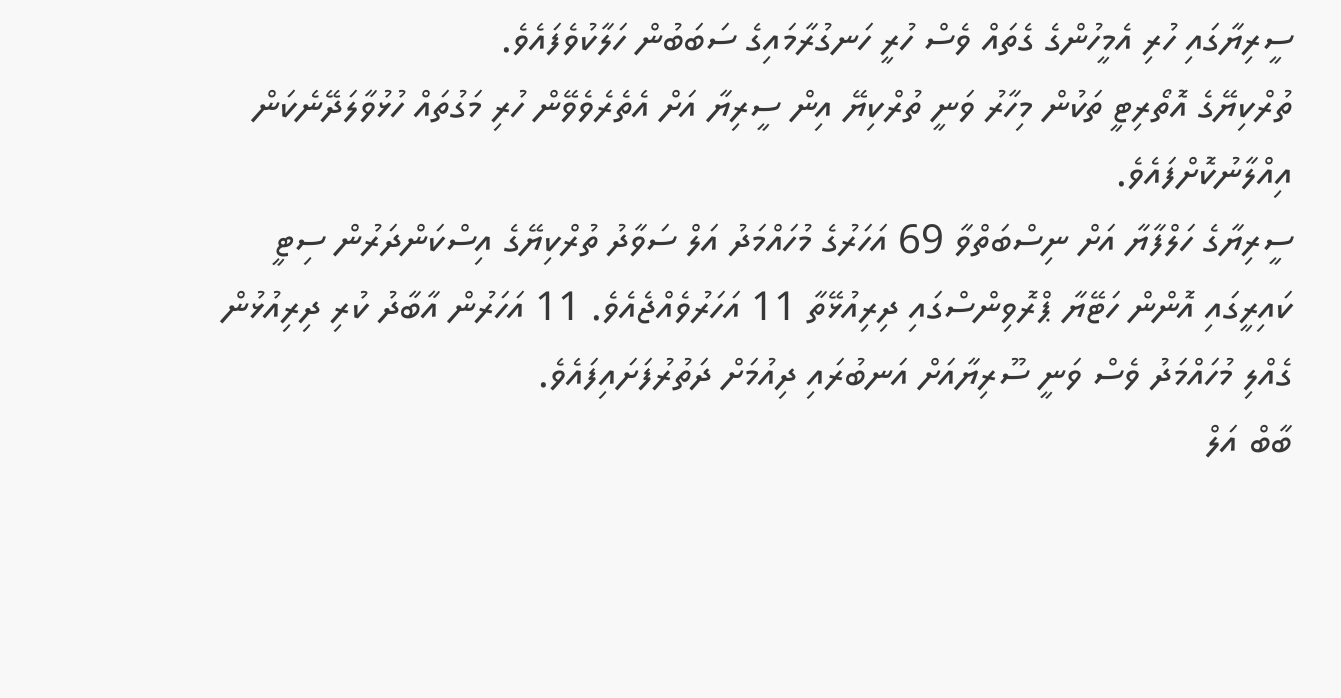ސީރިޔާގައި ހުރި އެމީހުންގެ ގެތައް ވެސް ހުރީ ހަނގުރާމައިގެ ސަބަބުން ހަލާކުވެފައެވެ.
ތުރްކިޔޭގެ އޮތޯރިޓީ ތަކުން މިހާރު ވަނީ ތުރްކިޔޭ އިން ސީރިޔާ އަށް އެތެރެވެވޭން ހުރި މަގުތައް ހުޅުވާލަދޭނެކަން އިއްލާނުކޮށްފައެވެ.
ސީރިޔާގެ ހަލްފާޔާ އަށް ނިސްބަތްވާ 69 އަހަރުގެ މުހައްމަދު އަލް ސަވާދު ތުރްކިޔޭގެ އިސްކަންދަރުން ސިޓީ ކައިރީގައި އޮންން ހަޓޭޔާ ޕްރޮވިންސްގައި ދިރިއުޅޭތާ 11 އަހަރުވެއްޖެއެވެ. 11 އަހަރުން އާބާދު ކުރި ދިރިއުޅުން ގެއްލި މުހައްމަދު ވެސް ވަނީ ސޫރިޔާއަށް އަނބުރައި ދިއުމަށް ދަތުރުފަށައިފައެވެ.
ބާބް އަލް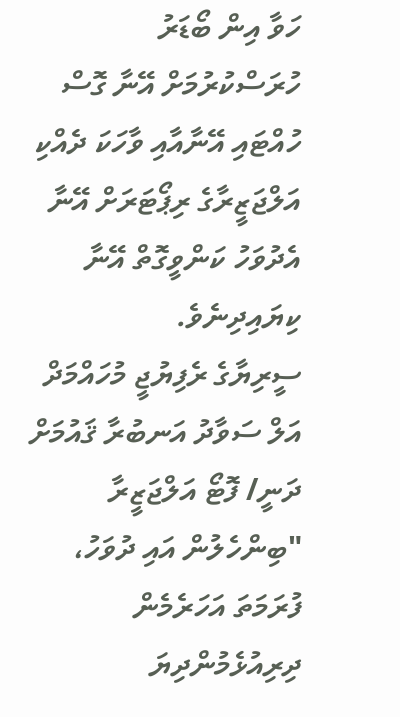ހަވާ އިން ބޯޑަރު ހުރަސްކުރުމަށް އޭނާ ގޮސް ހުއްޓައި އޭނާއާއި ވާހަކަ ދެއްކި އަލްޖަޒީރާގެ ރިޕޯޓަރަށް އޭނާ އެދުވަހު ކަންވީގޮތް އޭނާ ކިޔައިދިނެވެ.
ސީރިޔާގެ ރެފިޔުޖީ މުހައްމަދް އަލް ސަވާދު އަނބުރާ ޤައުމަށް ދަނީ/ ފޮޓޯ އަލްޖަޒީރާ
"ބިންހެލުން އައި ދުވަހު، ފުރަމަތަ އަހަރެމެން ދިރިއުޅެމުންދިޔަ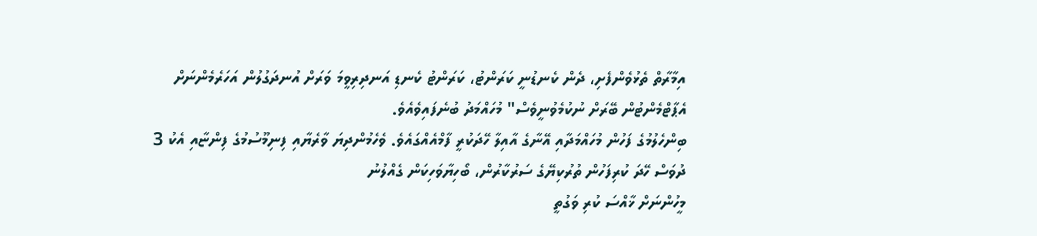އިމާރާތް ތެޅުވެންފެށި، ދެން ކެނޑުނީ ކަރަންޓު، ކަރަންޓު ކެނޑި އަނދިރިވީމަ ވަރަށް އުނދަގުލުން އަހަރެމެންނަށް އެޕާޓްމެންޓުން ބޭރަށް ނުކުމެވުނީވެސް" މުހައްމަދު ބުނެފައިވެއެވެ.
ބިންހެލުމުގެ ފަހުން މުހައްމަދާއި އޭނާގެ އާއިލާ ހޭދަކުރީ ފާމްއެއްގައެވެ. ވެހެމުންދިޔަ ވާރެޔާއި ފިނިމޫސުމުގެ ފިންޏާއި އެކު 3 ދުވަސް ހޭދަ ކުރިފަހުން ތުރުކިޔޭގެ ސަރުކާރުން، ބޯހިޔާވަހިކަން ގެއްލުނު
މީހުންނަށް ޚާއްސަ ކުރި ވަގުތީ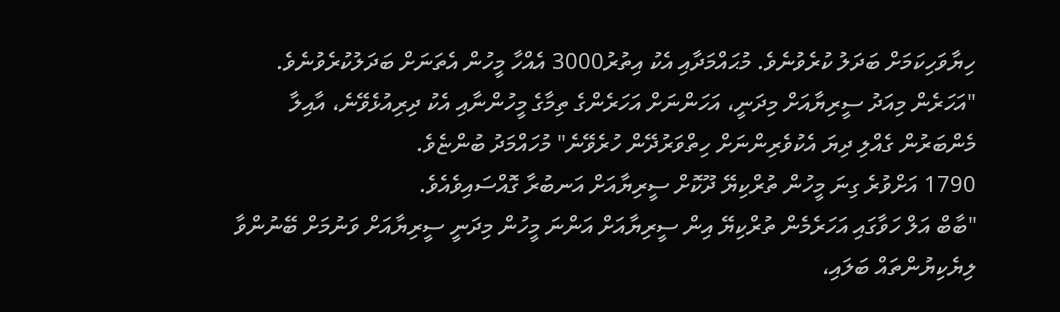ހިޔާވަހިކަމަށް ބަދަލު ކުރެވުނެވެ. މުޙައްމަދާއި އެކު އިތުރު3000 އެއްހާ މީހުން އެތަނަށް ބަދަލުކުރެވުނެވެ.
"އަހަރެން މިއަދު ސީރިޔާއަށް މިދަނީ، އަހަންނަށް އަހަރެންގެ ތިމާގެ މީހުންނާއި އެކު ދިރިއުޅެވޭނެ، އާއިލާ މެންބަރުން ގެއްލި ދިޔަ އެކުވެރިންނަށް ހިތްވަރުދޭން ހުރެވޭނެ" މުހައްމަދު ބުންޏެވެ.
1790 އަށްވުރެ ގިނަ މީހުން ތުރްކިޔޭ ދޫކޮށް ސީރިޔާއަށް އަނބުރާ ގޮއްސައިވެއެވެ.
"ބާބް އަލް ހަވާގައި އަހަރެމެން ތުރްކިޔޭ އިން ސީރިޔާއަށް އަންނަ މީހުން މިދަނީ ސީރިޔާއަށް ވަނުމަށް ބޭނުންވާ ލިޔެކިޔުންތައް ބަލައި،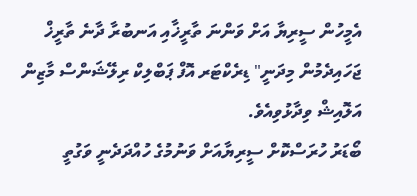އެމީހުން ސީރިޔާ އަށް ވަންނަ ތާރީޚާއި އަނބުރާ ދާނެ ތާރީޚް ޖަހައިދެމުން މިދަނީ" ޑިރެކްޓަރ އޮފް ޕަބްލިކް ރިލޭޝަންސް މާޒިން އަލޮއިޝް ވިދާޅުވިއެވެ.
ބޯޑަރު ހުރަސްކޮށް ސީރިޔާއަށް ވަނުމުގެ ހުއްދަދެނީ ވަގުތީ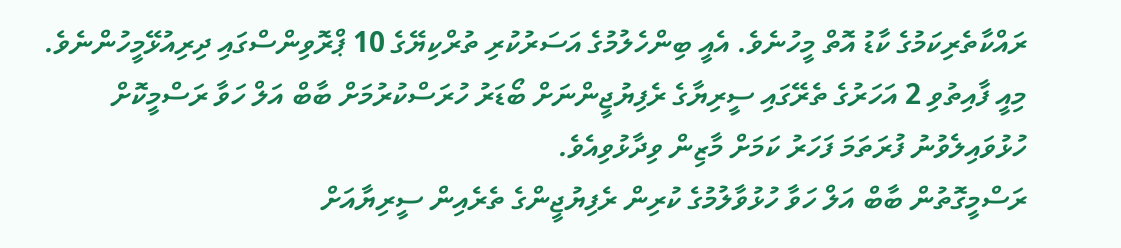ރައްކާތެރިކަމުގެ ކާޑު އޮތް މީހުނެވެ. އެއީ ބިންހެލުމުގެ އަސަރުކުރި ތުރްކިޔޭގެ 10 ޕްރޮވިންސްގައި ދިރިއުޅޭމީހުންނެވެ.
މިއީ ފާއިތުވި 2 އަހަރުގެ ތެރޭގައި ސީރިޔާގެ ރެފިޔުޖީންނަށް ބޯޑަރު ހުރަސްކުރުމަށް ބާބް އަލް ހަވާ ރަސްމީކޮށް ހުޅުވައިލެވުނު ފުރަތަމަ ފަހަރު ކަމަށް މާޒިން ވިދާޅުވިއެވެ.
ރަސްމީގޮތުން ބާބް އަލް ހަވާ ހުޅުވާލުމުގެ ކުރިން ރެފިޔުޖީންގެ ތެރެއިން ސީރިޔާއަށް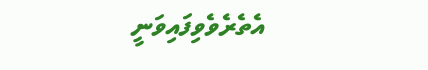އެތެރެވެވިފައިވަނީ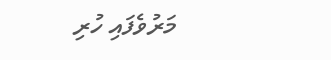މަރުވެފައި ހުރި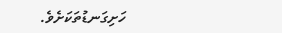ހަށިގަނޑުތަކަށެވެ.